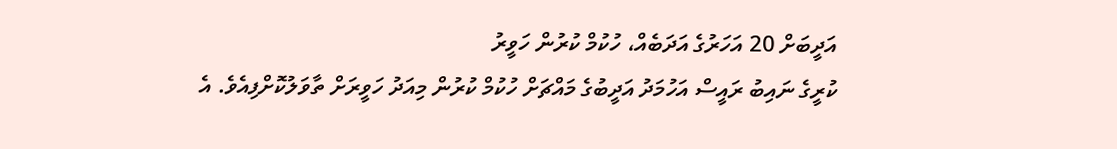އަދީބަށް 20 އަހަރުގެ އަދަބެއް، ހުކުމް ކުރުން ހަވީރު
ކުރީގެ ނައިބު ރައީސް އަހުމަދު އަދީބުގެ މައްޗަށް ހުކުމް ކުރުން މިއަދު ހަވީރަށް ތާވަލުކޮށްފިއެވެ. އެ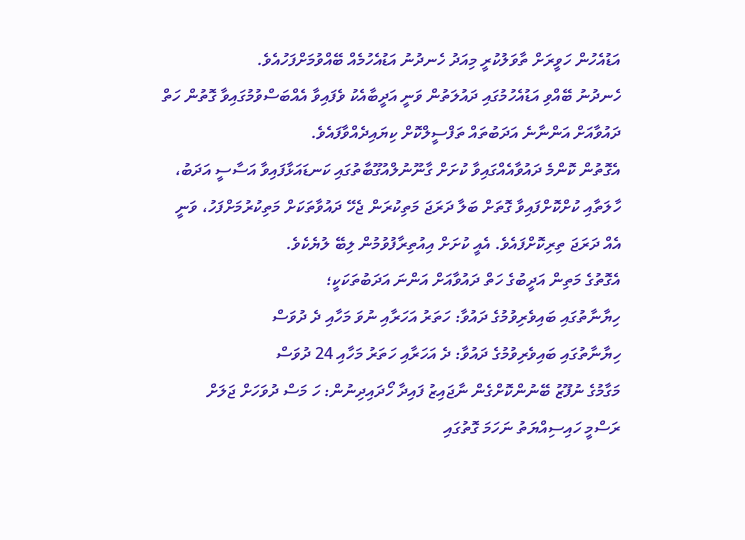އަޑުއެހުން ހަވީރަށް ތާވަލުކުރީ މިއަދު ހެނދުނު އަޑުއެހުމެއް ބޭއްވުމަށްފަހުއެވެ.
ހެނދުނު ބޭއްވި އަޑުއެހުމުގައި ދައުލަތުން ވަނީ އަދީބާއެކު ވެފައިވާ އެއްބަސްވުމުގައިވާ ގޮތުން ހަތް ދައުވާއަށް އަންނާނެ އަދަބުތައް ތަފްސީލްކޮށް ކިޔައިދެއްވާފައެވެ.
އެގޮތުން ކޮންމެ ދައުވާއެއްގައިވާ ކުށަށް ގާނޫނުލްއުގޫބާތުގައި ކަނޑައަޅާފައިވާ އަސާސީ އަދަބު، ހާލަތާއި ކުށްކޮށްފައިވާ ގޮތަށް ބަލާ ދަރަޖަ މަތިކުރަން ޖެހޭ ދައުވާތަކަށް މަތިކުރުމަށްފަހު، ވަނީ އެއް ދަރަޖަ ތިރިކޮށްފައެވެ. އެއީ ކުށަށް އިއުތިރާފުވުމުން ލިބޭ ލުޔެކެވެ.
އެގޮތުގެ މަތިން އަދީބުގެ ހަތް ދައުވާއަށް އަންނަ އަދަބުތަކަކީ؛
ހިޔާނާތުގައި ބައިވެރިވުމުގެ ދައުވާ: ހަތަރު އަހަރާއި ނުވަ މަހާއި ދެ ދުވަސް
ހިޔާނާތުގައި ބައިވެރިވުމުގެ ދައުވާ: ދެ އަހަރާއި ހަތަރު މަހާއި 24 ދުވަސް
މަގާމުގެ ނުފޫޒު ބޭނުންކޮށްގެން ނާޖައިޒު ފައިދާ ހޯދައިދިނުން: ހަ މަސް ދުވަހަށް ޖަލަށް
ރަސްމީ ހައިސިއްޔަތު ނަހަމަ ގޮތުގައި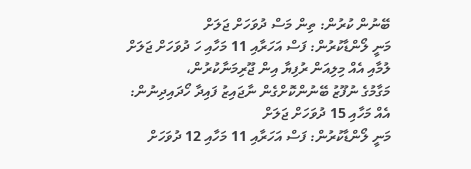ބޭނުން ކުރުން: ތިން މަސް ދުވަހަށް ޖަލަށް
މަނީ ލޯންޑާކުރުން: ފަސް އަހަރާއި 11 މަހާއި ހަ ދުވަހަށް ޖަލަށް ލުމާއި އެއް މިލިއަން ރުފިޔާ އިން ޖޫރިމަނާކުރުން،
މަގާމުގެ ނުފޫޒު ބޭނުންކޮށްގެން ނާޖައިޒު ފައިދާ ހޯދައިދިނުން: އެއް މަހާއި 15 ދުވަހަށް ޖަލަށް
މަނީ ލޯންޑާކުރުން: ފަސް އަހަރާއި 11 މަހާއި 12 ދުވަހަށް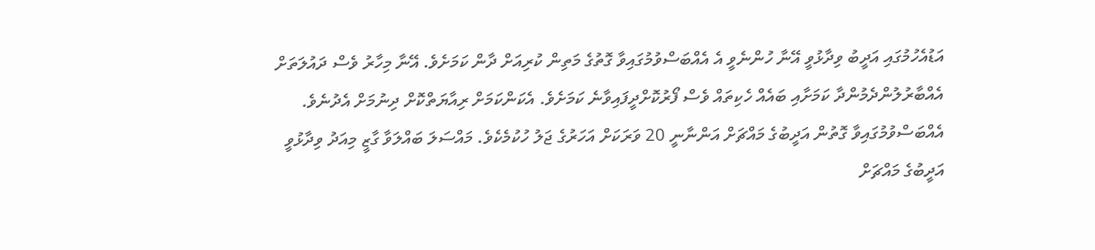އަޑުއެހުމުގައި އަދީބު ވިދާޅުވީ އޭނާ ހުންނެވީ އެ އެއްބަސްވުމުގައިވާ ގޮތުގެ މަތިން ކުރިއަށް ދާން ކަމަށެވެ. އޭނާ މިހާރު ވެސް ދައުލަތަށް އެއްބާރުލުންދެމުންދާ ކަމަށާއި ބައެއް ހެކިތައް ވެސް ފޯރުކޮށްދީފައިވާނެ ކަމަށެވެ. އެކަންކަމަށް ރިއާޔަތްކޮށް ދިނުމަށް އެދުނެވެ.
އެއްބަސްވުމުގައިވާ ގޮތުން އަދީބުގެ މައްޗަށް އަންނާނީ 20 ވަރަކަށް އަހަރުގެ ޖަލު ހުކުމެކެވެ. މައްސަލަ ބައްލަވާ ގާޒީ މިއަދު ވިދާޅުވީ އަދީބުގެ މައްޗަށް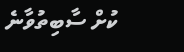ކުށް ސާބިތުވާނެ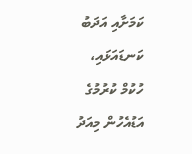ކަމަށާއި އަދަބު ކަނޑައަޅައި، ހުކުމް ކުރުމުގެ އަޑުއެހުން މިއަދު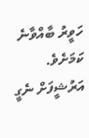ހަވީރު ބާއްވާނެ ކަމަށެވެ.
އަރުޝީފަށް ނެގީ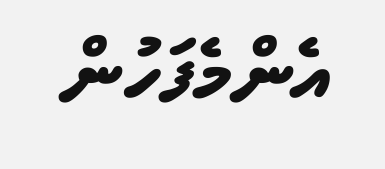އެންމެފަހުން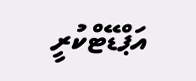އަޕްޑޭޓްކުރީ